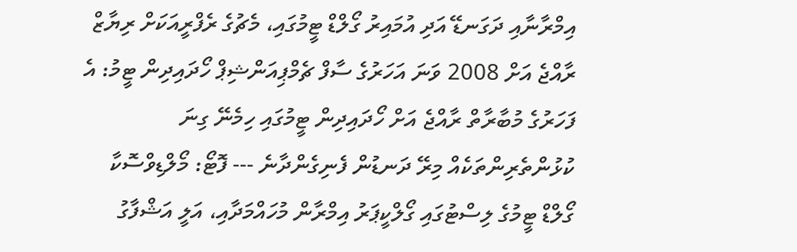އިމްރާނާއި ދަގަނޑޭ އަދި އުމައިރު ގޯލްޑް ޓީމުގައި، މެޗުގެ ރެފްރީއަކަށް ރިޔާޒް
ރާއްޖެ އަށް 2008 ވަނަ އަހަރުގެ ސާފް ޗެމްޕިއަންޝިޕް ހޯދައިދިން ޓީމު: އެ ފަހަރުގެ މުބާރާތް ރާއްޖެ އަށް ހޯދައިދިން ޓީމުގައި ހިމެނޭ ގިނަ ކުޅުންތެރިންތަކެއް މިރޭ ދަނޑުން ފެނިގެންދާނެ --- ފޮޓޯ: މޯލްޑިވްސޮކާ
ގޯލްޑް ޓީމުގެ ލިސްޓުގައި ގޯލްކީޕަރު އިމްރާން މުހައްމަދާއި، އަލީ އަޝްފާގު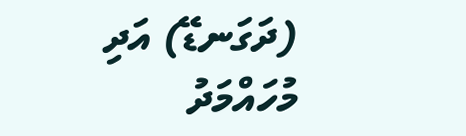(ދަގަނޑޭ) އަދި މުހައްމަދު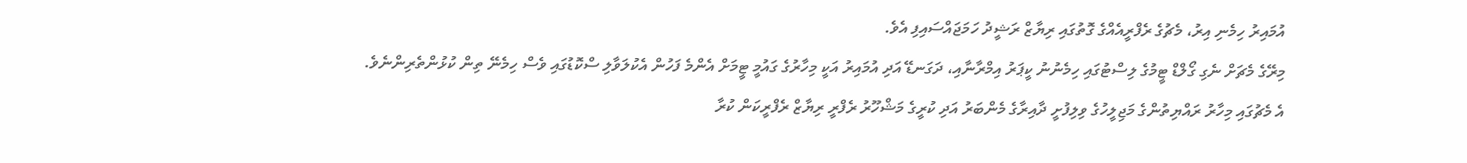އުމައިރު ހިމެނި އިރު، މެޗުގެ ރެފްރީއެއްގެ ގޮތުގައި ރިޔާޒް ރަޝީދު ހަމަޖައްސައިފި އެވެ.
މިރޭގެ މެޗަށް ނެގި ގޯލްޑް ޓީމުގެ ލިސްޓުގައި ހިމެނުނު ކީޕަރު އިމްރާނާއި، ދަގަނޑޭ އަދި އުމައިރު އަކީ މިހާރުގެ ގައުމީ ޓީމަށް އެންމެ ފަހުން އެކުލަވާލި ސްކޮޑުގައި ވެސް ހިމެނޭ ތިން ކުޅުންތެރިންނެވެ.
އެ މެޗުގައި މިހާރު ރައްޔިތުންގެ މަޖިލީހުގެ ވިލިފުށީ ދާއިރާގެ މެންބަރު އަދި ކުރީގެ މަޝްހޫރު ރެފްރީ ރިޔާޒް ރެފްރީކަން ކުރާ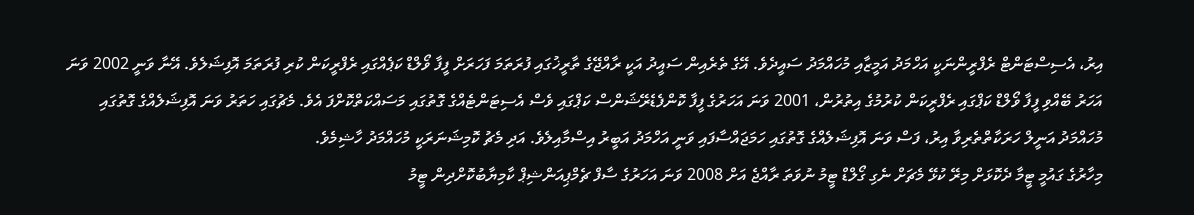އިރު، އެސިސްޓަންޓް ރެފްރީންނަކީ އަހްމަދު އަމީޒާއި މުހައްމަދު ސައީދެވެ. އޭގެ ތެރެއިން ސައީދު އަކީ ރާއްޖޭގެ ތާރީޚުގައި ފުރަތަމަ ފަހަރަށް ފީފާ ވޯލްޑް ކަޕެއްގައި ރެފްރީކަން ކުރި ފުރަތަމަ އޮފިޝަލެވެ. އޭނާ ވަނީ 2002 ވަނަ އަހަރު ބޭއްވި ފީފާ ވޯލްޑް ކަޕްގައި ރެފްރީކަން ކުރުމުގެ އިތުރުން، 2001 ވަނަ އަހަރުގެ ފީފާ ކޮންފެޑެރޭޝަންސް ކަޕްގައި ވެސް އެސިޓަންޓެއްގެ ގޮތުގައި މަސައްކަތްކޮށްފަ އެވެ. މެޗުގައި ހަތަރު ވަނަ އޮފިޝަލެއްގެ ގޮތުގައި މުހައްމަދު އަނީލް ހަރަކާތްތެރިވާ އިރު، ފަސް ވަނަ އޮފިޝަލެއްގެ ގޮތުގައި ހަމަޖައްސާފައި ވަނީ އަހްމަދު އަބީރު އިސްމާއިލެވެ. އަދި މެޗު ކޮމިޝަނަރަކީ މުހައްމަދު ހާޝިމެވެ.
މިހާރުގެ ގައުމީ ޓީމާ ދެކޮޅަށް މިރޭ ކުޅޭ މެޗަށް ނެގި ގޯލްޑް ޓީމު ނުވަތަ ރާއްޖެ އަށް 2008 ވަނަ އަހަރުގެ ސާފް ޗެމްޕިއަންޝިޕް ކާމިޔާބުކޮށްދިން ޓީމު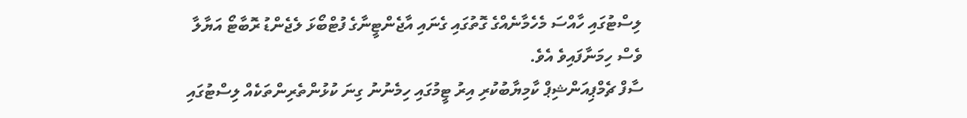ލިސްޓުގައި ހާއްސަ މެހެމާނެއްގެ ގޮތުގައި ގެނައި އާޖެންޓީނާގެ ފުޓްބޯޅަ ލެޖެންޑު ރޮބާޓޯ އަޔާލާ ވެސް ހިމަނާފައިވެ އެވެ.
ސާފް ޗެމްޕިއަންޝިޕް ކާމިޔާބުކުރި އިރު ޓީމުގައި ހިމެނުނު ގިނަ ކުޅުންތެރިންތަކެއް ލިސްޓުގައި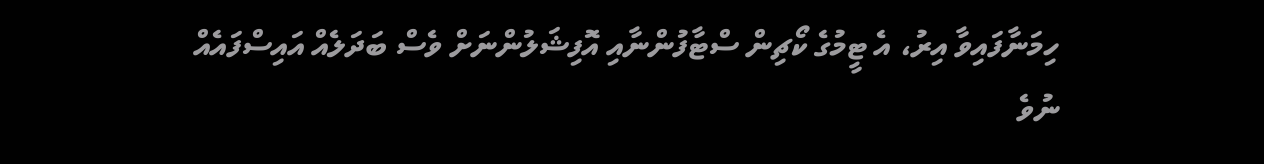ހިމަނާފައިވާ އިރު، އެ ޓީމުގެ ކޯޗިން ސްޓާފުންނާއި އޮފިޝަލުންނަށް ވެސް ބަދަލެއް އައިސްފައެއް ނުވެ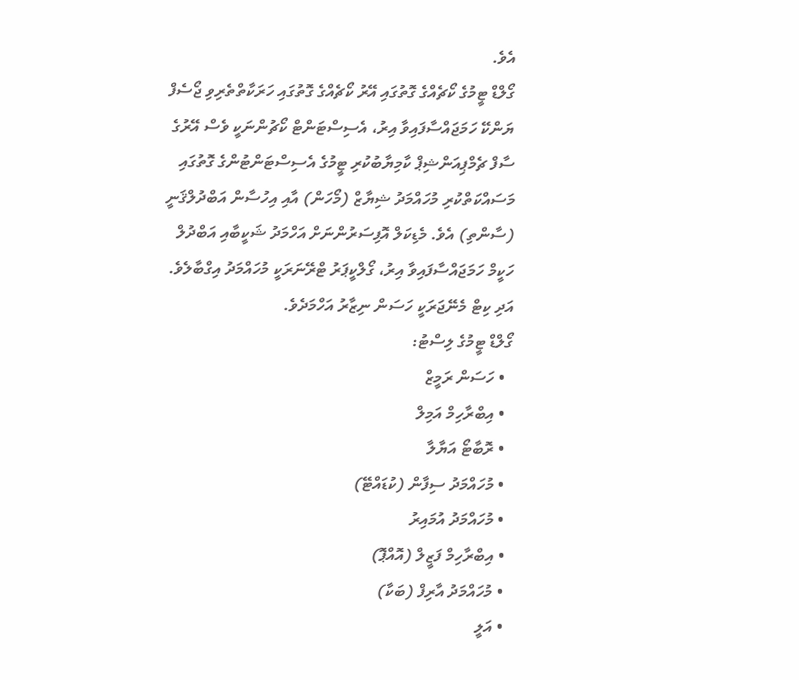އެވެ.
ގޯލްޑް ޓީމުގެ ކޯޗެއްގެ ގޮތުގައި އޭރު ކޯޗެއްގެ ގޮތުގައި ހަރަކާތްތެރިވި ޖޯސެފް ޔަންކޭ ހަމަޖައްސާފައިވާ އިރު، އެސިސްޓަންޓް ކޯޗުންނަކީ ވެސް އޭރުގެ ސާފް ޗެމްޕިއަންޝިޕް ކާމިޔާބުކުރި ޓީމުގެ އެސިސްޓަންޓުންގެ ގޮތުގައި މަސައްކަތްކުރި މުހައްމަދު ޝިޔާޒް (މޯހަން) އާއި އިހުސާން އަބްދުލްޤަނީ (ސާންތި) އެވެ. މެޑިކަލް އޮފިސަރުންނަށް އަހްމަދު ޝަކީބާއި އަބްދުލް ހަކީމް ހަމަޖައްސާފައިވާ އިރު، ގޯލްކީޕަރު ޓްރޭނަރަކީ މުހައްމަދު އިގްބާލެވެ. އަދި ކިޓް މެނޭޖަރަކީ ހަސަން ނިޒާރު އަހްމަދެވެ.
ގޯލްޑް ޓީމުގެ ލިސްޓު:
  • ހަސަން ރަމީޒް
  • އިބްރާހިމް އަމިލް
  • ރޮބާޓޯ އަޔާލާ
  • މުހައްމަދު ސިފާން (ކުޑައްޓޭ)
  • މުހައްމަދު އުމައިރު
  • އިބްރާހިމް ފަޒީލް (އޮއްޕޮ)
  • މުހައްމަދު އާރިފް (ބަކާ)
  • އަލީ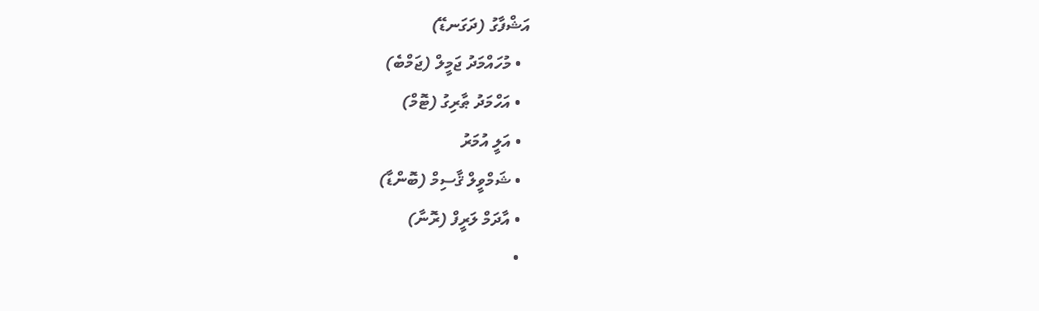އަޝްފާގު (ދަގަނޑޭ)
  • މުހައްމަދު ޖަމީލް (ޖަމްބެ)
  • އަހްމަދު ޠާރިގު (ޓޮމް)
  • އަލީ އުމަރު
  • ޝަމްވީލް ޤާސިމް (ބޮންޑާ)
  • އާދަމް ލަރީފް (ރޮނާ)
  •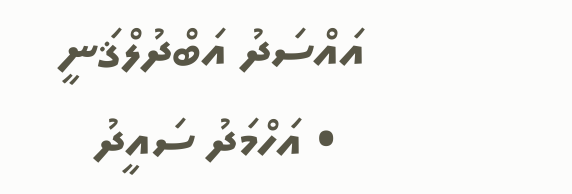އައްސަދު އަބްދުލްޤަނީ
  • އަހްމަދު ސައީދު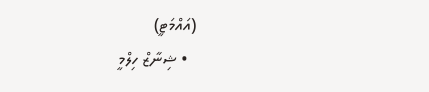(އައްމަޓީ)
  • ޝިނާޒް ހިލްމީ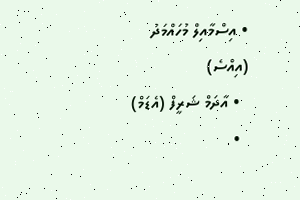• އިސްމާއިލް މުހައްމަދު (އިއްސެ)
  • އާދަމް ޝަރީފް (އެޑަމް)
  •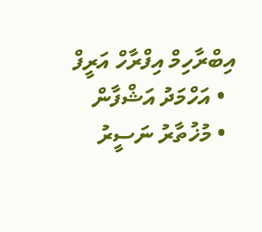އިބްރާހިމް އިފްރާހް އަރީފް
  • އަހްމަދު އަޝްފާން
  • މުޚުތާރު ނަސީރު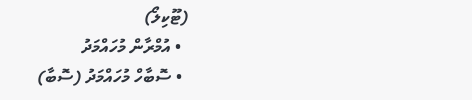(ޓޫކިލޯ)
  • އުމްރާން މުހައްމަދު
  • ސޮބާހް މުހައްމަދު (ސޮބާ)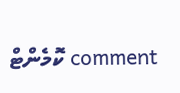comment ކޮމެންޓް